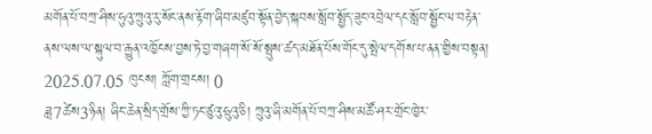མགོན་པོ་བཀྲ་ཤིས་ཧུའུ་ཀྲུའུ་རུ་སོང་ནས་རྟོག་ཞིབ་མཛུབ་སྟོན་བྱེད་སྐབས་སློབ་སྤྱོད་ཟུང་འབྲེལ་དང་སློབ་སྦྱོང་ལ་བརྟེན་ནས་ལས་ལ་སྐུལ་བ་རྒྱུན་འཁྱོངས་བྱས་ཏེ་བྱ་གཞག་སོ་སོ་སྤུས་ཚད་མཐོན་པོས་གོང་དུ་སྤེལ་དགོས་པ་ནན་གྱིས་བསྟན།
2025.07.05 ཁུངས། ཀློག་གྲངས། 0
ཟླ7ཚེས3ཉིན། ཞིང་ཆེན་སྲིད་གྲོས་ཀྱི་ཏང་ཙུའུ་ཧྲུའུ་ཅི། ཀྲུའུ་ཞི་མགོན་པོ་བཀྲ་ཤིས་མཚོ་ཤར་གྲོང་ཁྱེར་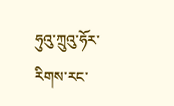ཧུའུ་ཀྲུའུ་ཧོར་རིགས་རང་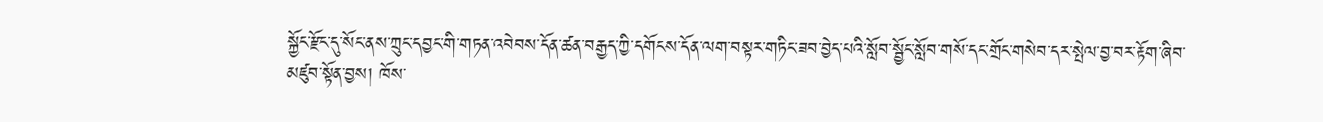སྐྱོང་རྫོང་དུ་སོང་ནས་ཀྲུང་དབྱང་གི་གཏན་འབེབས་དོན་ཚན་བརྒྱད་ཀྱི་དགོངས་དོན་ལག་བསྟར་གཏིང་ཟབ་བྱེད་པའི་སློབ་སྦྱོང་སློབ་གསོ་དང་གྲོང་གསེབ་དར་སྤེལ་བྱ་བར་རྟོག་ཞིབ་མཛུབ་སྟོན་བྱས། ཁོས་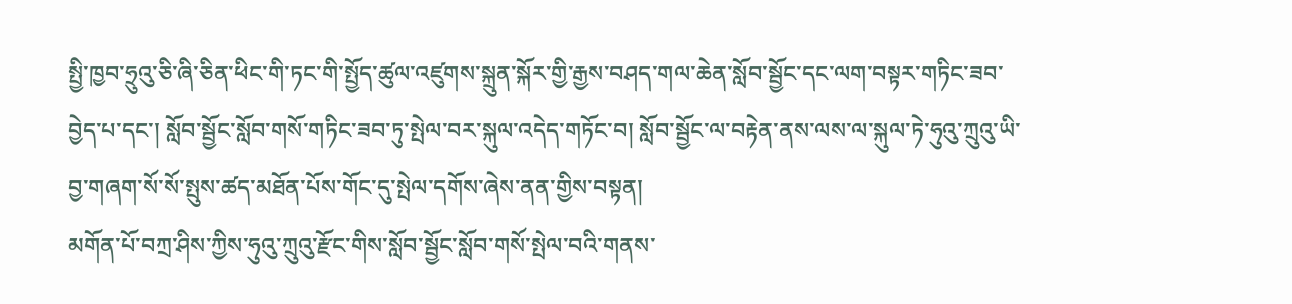སྤྱི་ཁྱབ་ཧྲུའུ་ཅི་ཞི་ཅིན་ཕིང་གི་ཏང་གི་སྤྱོད་ཚུལ་འཛུགས་སྐྲུན་སྐོར་གྱི་རྒྱས་བཤད་གལ་ཆེན་སློབ་སྦྱོང་དང་ལག་བསྟར་གཏིང་ཟབ་བྱེད་པ་དང་། སློབ་སྦྱོང་སློབ་གསོ་གཏིང་ཟབ་ཏུ་སྤེལ་བར་སྐུལ་འདེད་གཏོང་བ། སློབ་སྦྱོང་ལ་བརྟེན་ནས་ལས་ལ་སྐུལ་ཏེ་ཧུའུ་ཀྲུའུ་ཡི་བྱ་གཞག་སོ་སོ་སྤུས་ཚད་མཐོན་པོས་གོང་དུ་སྤེལ་དགོས་ཞེས་ནན་གྱིས་བསྟན།
མགོན་པོ་བཀྲ་ཤིས་ཀྱིས་ཧུའུ་ཀྲུའུ་རྫོང་གིས་སློབ་སྦྱོང་སློབ་གསོ་སྤེལ་བའི་གནས་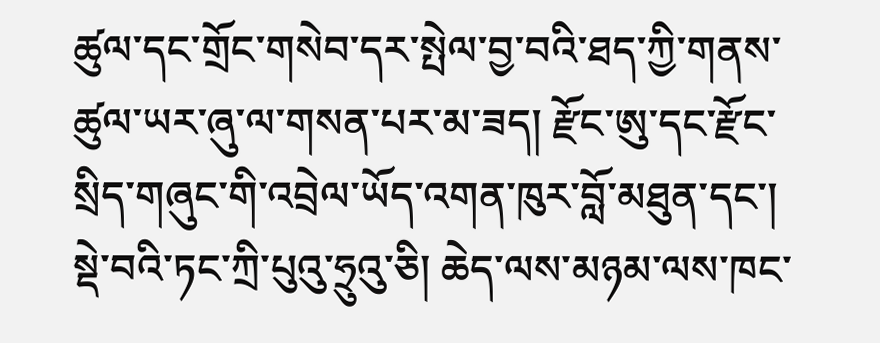ཚུལ་དང་གྲོང་གསེབ་དར་སྤེལ་བྱ་བའི་ཐད་ཀྱི་གནས་ཚུལ་ཡར་ཞུ་ལ་གསན་པར་མ་ཟད། རྫོང་ཨུ་དང་རྫོང་སྲིད་གཞུང་གི་འབྲེལ་ཡོད་འགན་ཁུར་བློ་མཐུན་དང་། སྡེ་བའི་ཏང་ཀྲི་པུའུ་ཧྲུའུ་ཅི། ཆེད་ལས་མཉམ་ལས་ཁང་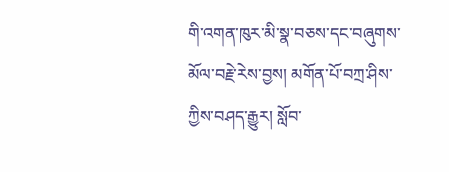གི་འགན་ཁུར་མི་སྣ་བཅས་དང་བཞུགས་མོལ་བརྗེ་རེས་བྱས། མགོན་པོ་བཀྲ་ཤིས་ཀྱིས་བཤད་རྒྱུར། སློབ་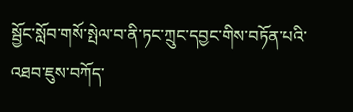སྦྱོང་སློབ་གསོ་སྤེལ་བ་ནི་ཏང་ཀྲུང་དབྱང་གིས་བཏོན་པའི་འཐབ་ཇུས་བཀོད་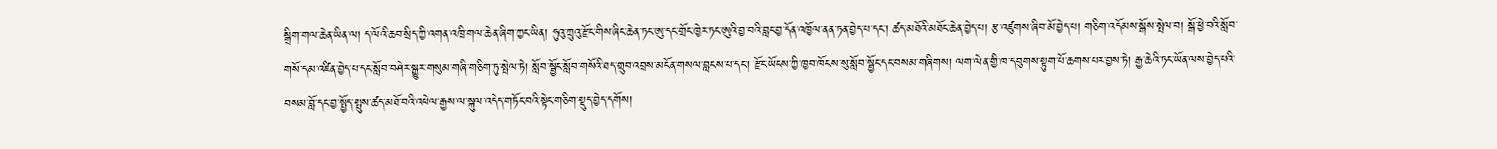སྒྲིག་གལ་ཆེན་ཡིན་ལ། ད་ལོའི་ཆབ་སྲིད་ཀྱི་འགན་འཁྲི་གལ་ཆེན་ཞིག་ཀྱང་ཡིན། ཧུའུ་ཀྲུའུ་རྫོང་གིས་ཞིང་ཆེན་ཏང་ཨུ་དང་གྲོང་ཁྱེར་ཏང་ཨུའི་བྱ་བའི་བླང་བྱ་དོན་འཁྱོལ་ནན་ཏན་བྱེད་པ་དང་། ཚད་མཐོའི་མཐོང་ཆེན་བྱེད་པ། རྩ་འཛུགས་ཞིབ་མོ་བྱེད་པ། གཅིག་འདོམས་སྒོས་སྤེལ་བ། སྒོ་ཕྱེ་བའི་སློབ་གསོ་དམ་འཛིན་བྱེད་པ་དང་སློབ་བཤེར་སྒྱུར་གསུམ་གཞི་གཅིག་ཏུ་སྤེལ་ཏེ། སློབ་སྦྱོང་སློབ་གསོའི་ཐད་གྲུབ་འབྲས་མངོན་གསལ་བླངས་པ་དང་། རྫོང་ཡོངས་ཀྱི་ཁྱབ་ཁོངས་སུ་སློབ་སྦྱོང་དང་བསམ་གཞིགས། ལག་ལེན་གྱི་ཁ་དབུགས་སྟུག་པོ་ཆགས་པར་བྱས་ཏེ། རྒྱ་ཆེའི་ཏང་ཡོན་ལས་བྱེད་པའི་བསམ་བློ་དང་བྱ་སྤྱོད་སྤུས་ཚད་མཐོ་བའི་འཕེལ་རྒྱས་ལ་སྐུལ་འདེད་གཏོང་བའི་སྟེང་གཅིག་སྡུད་བྱེད་དགོས།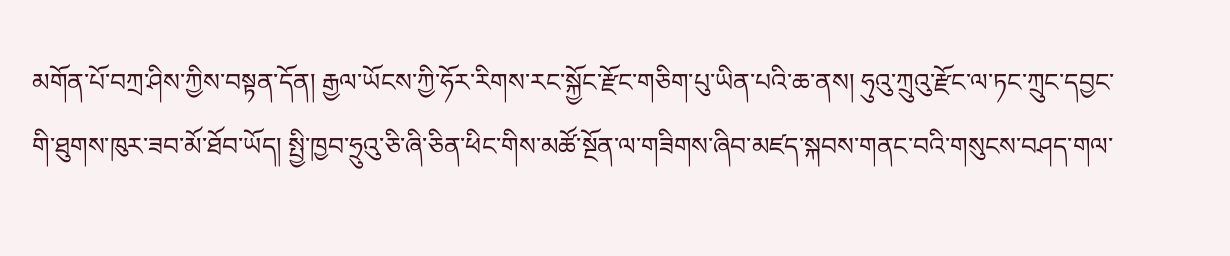མགོན་པོ་བཀྲ་ཤིས་ཀྱིས་བསྟན་དོན། རྒྱལ་ཡོངས་ཀྱི་ཧོར་རིགས་རང་སྐྱོང་རྫོང་གཅིག་པུ་ཡིན་པའི་ཆ་ནས། ཧུའུ་ཀྲུའུ་རྫོང་ལ་ཏང་ཀྲུང་དབྱང་གི་ཐུགས་ཁུར་ཟབ་མོ་ཐོབ་ཡོད། སྤྱི་ཁྱབ་ཧྲུའུ་ཅི་ཞི་ཅིན་ཕིང་གིས་མཚོ་སྔོན་ལ་གཟིགས་ཞིབ་མཛད་སྐབས་གནང་བའི་གསུངས་བཤད་གལ་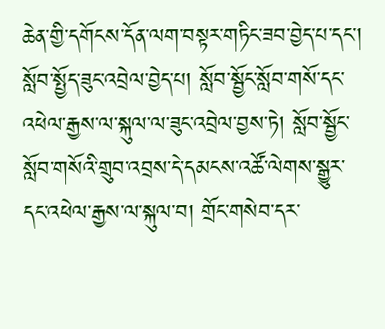ཆེན་གྱི་དགོངས་དོན་ལག་བསྟར་གཏིང་ཟབ་བྱེད་པ་དང་། སློབ་སྤྱོད་ཟུང་འབྲེལ་བྱེད་པ། སློབ་སྦྱོང་སློབ་གསོ་དང་འཕེལ་རྒྱས་ལ་སྐུལ་ལ་ཟུང་འབྲེལ་བྱས་ཏེ། སློབ་སྦྱོང་སློབ་གསོའི་གྲུབ་འབྲས་དེ་དམངས་འཚོ་ལེགས་སྒྱུར་དང་འཕེལ་རྒྱས་ལ་སྐུལ་བ། གྲོང་གསེབ་དར་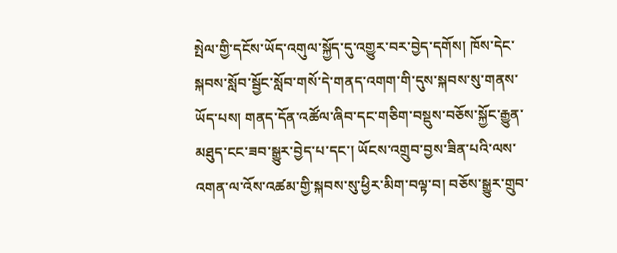སྤེལ་གྱི་དངོས་ཡོད་འགུལ་སྐྱོད་དུ་འགྱུར་བར་བྱེད་དགོས། ཁོས་དེང་སྐབས་སློབ་སྦྱོང་སློབ་གསོ་དེ་གནད་འགག་གི་དུས་སྐབས་སུ་གནས་ཡོད་པས། གནད་དོན་འཚོལ་ཞིབ་དང་གཅིག་བསྡུས་བཅོས་སྐྱོང་རྒྱུན་མཐུད་ངང་ཟབ་སྒྱུར་བྱེད་པ་དང་། ཡོངས་འགྲུབ་བྱས་ཟིན་པའི་ལས་འགན་ལ་འོས་འཚམ་གྱི་སྐབས་སུ་ཕྱིར་མིག་བལྟ་བ། བཅོས་སྒྱུར་གྲུབ་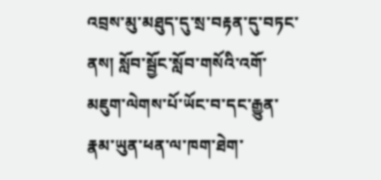འབྲས་མུ་མཐུད་དུ་སྲ་བརྟན་དུ་བཏང་ནས། སློབ་སྦྱོང་སློབ་གསོའི་འགོ་མཇུག་ལེགས་པོ་ཡོང་བ་དང་རྒྱུན་རྣམ་ཡུན་ཕན་ལ་ཁག་ཐེག་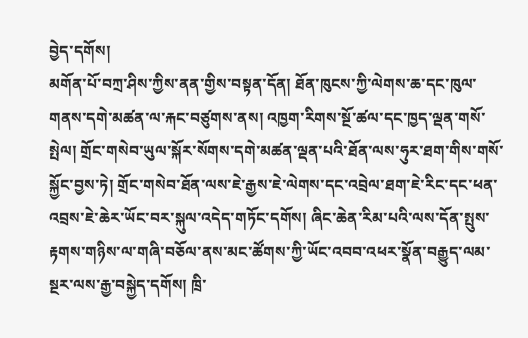བྱེད་དགོས།
མགོན་པོ་བཀྲ་ཤིས་ཀྱིས་ནན་གྱིས་བསྟན་དོན། ཐོན་ཁུངས་ཀྱི་ལེགས་ཆ་དང་ཁུལ་གནས་དགེ་མཚན་ལ་རྐང་བཙུགས་ནས། འཁྱག་རིགས་སྔོ་ཚལ་དང་ཁྱད་ལྡན་གསོ་སྤེལ། གྲོང་གསེབ་ཡུལ་སྐོར་སོགས་དགེ་མཚན་ལྡན་པའི་ཐོན་ལས་ཧུར་ཐག་གིས་གསོ་སྐྱོང་བྱས་ཏེ། གྲོང་གསེབ་ཐོན་ལས་ཇེ་རྒྱས་ཇེ་ལེགས་དང་འབྲེལ་ཐག་ཇེ་རིང་དང་ཕན་འབྲས་ཇེ་ཆེར་ཡོང་བར་སྐུལ་འདེད་གཏོང་དགོས། ཞིང་ཆེན་རིམ་པའི་ལས་དོན་སྤུས་རྟགས་གཉིས་ལ་གཞི་བཅོལ་ནས་མང་ཚོགས་ཀྱི་ཡོང་འབབ་འཕར་སྣོན་བརྒྱུད་ལམ་སྔར་ལས་རྒྱ་བསྐྱེད་དགོས། ཁྲི་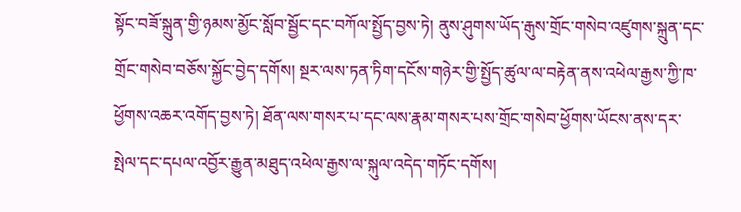སྟོང་བཟོ་སྐྲུན་གྱི་ཉམས་མྱོང་སློབ་སྦྱོང་དང་བཀོལ་སྤྱོད་བྱས་ཏེ། ནུས་ཤུགས་ཡོད་རྒུས་གྲོང་གསེབ་འཛུགས་སྐྲུན་དང་གྲོང་གསེབ་བཅོས་སྐྱོང་བྱེད་དགོས། སྔར་ལས་ཏན་ཏིག་དངོས་གཉེར་གྱི་སྤྱོད་ཚུལ་ལ་བརྟེན་ནས་འཕེལ་རྒྱས་ཀྱི་ཁ་ཕྱོགས་འཆར་འགོད་བྱས་ཏེ། ཐོན་ལས་གསར་པ་དང་ལས་རྣམ་གསར་པས་གྲོང་གསེབ་ཕྱོགས་ཡོངས་ནས་དར་སྤེལ་དང་དཔལ་འབྱོར་རྒྱུན་མཐུད་འཕེལ་རྒྱས་ལ་སྐུལ་འདེད་གཏོང་དགོས།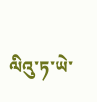ལིའུ་ཏ་ཡེ་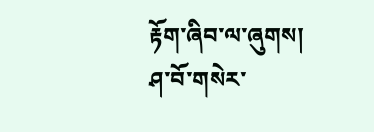རྟོག་ཞིབ་ལ་ཞུགས།
ཤ་བོ་གསེར་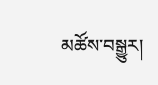མཚོས་བསྒྱུར།